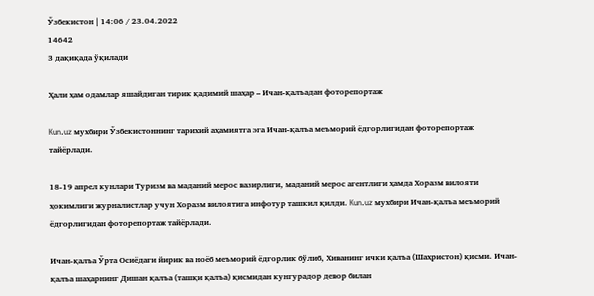Ўзбекистон | 14:06 / 23.04.2022
14642
3 дақиқада ўқилади

Ҳали ҳам одамлар яшайдиган тирик қадимий шаҳар – Ичан-қалъадан фоторепортаж

Kun.uz мухбири Ўзбекистоннинг тарихий аҳамиятга эга Ичан-қалъа меъморий ёдгорлигидан фоторепортаж тайёрлади.

18-19 апрел кунлари Туризм ва маданий мерос вазирлиги, маданий мерос агентлиги ҳамда Хоразм вилояти ҳокимлиги журналистлар учун Хоразм вилоятига инфотур ташкил қилди. Kun.uz мухбири Ичан-қалъа меъморий ёдгорлигидан фоторепортаж тайёрлади.

Ичан-қалъа Ўрта Осиёдаги йирик ва ноёб меъморий ёдгорлик бўлиб, Хиванинг ички қалъа (Шаҳристон) қисми. Ичан-қалъа шаҳарнинг Дишан қалъа (ташқи қалъа) қисмидан кунгурадор девор билан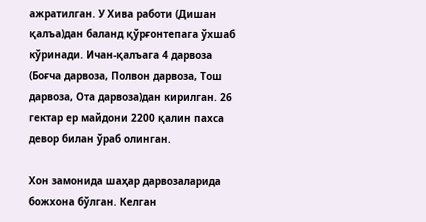ажратилган. У Хива работи (Дишан қалъа)дан баланд қўрғонтепага ўхшаб кўринади. Ичан-қалъага 4 дарвоза (Боғча дарвоза, Полвон дарвоза, Тош дарвоза, Ота дарвоза)дан кирилган. 26 гектар ер майдони 2200 қалин пахса девор билан ўраб олинган.

Хон замонида шаҳар дарвозаларида божхона бўлган. Келган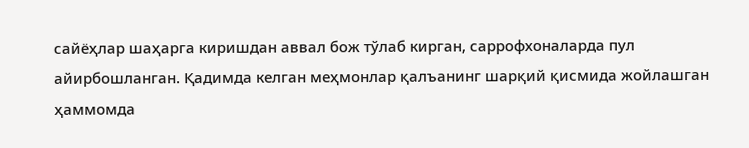сайёҳлар шаҳарга киришдан аввал бож тўлаб кирган, саррофхоналарда пул айирбошланган. Қадимда келган меҳмонлар қалъанинг шарқий қисмида жойлашган ҳаммомда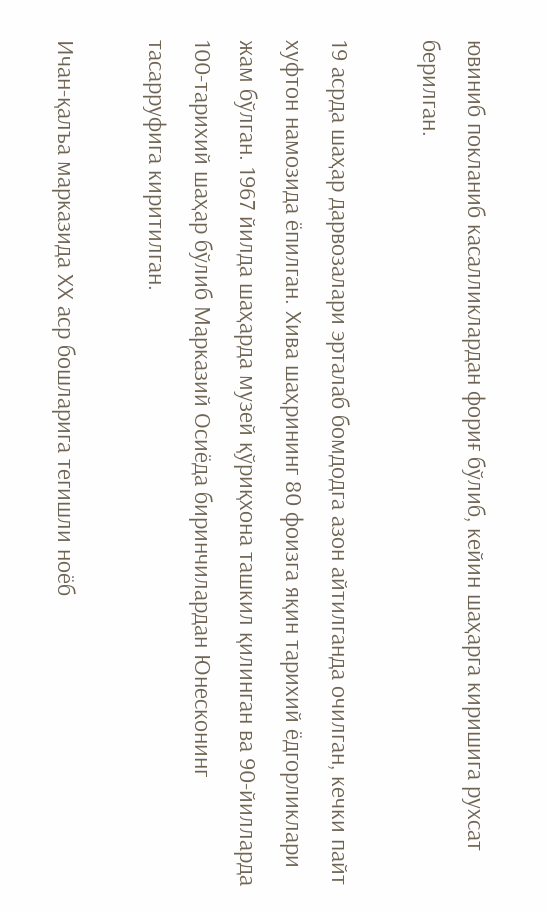ювиниб покланиб касалликлардан фориғ бўлиб, кейин шаҳарга киришига рухсат берилган.

19 асрда шаҳар дарвозалари эрталаб бомдодга азон айтилганда очилган, кечки пайт хуфтон намозида ёпилган. Хива шаҳрининг 80 фоизга яқин тарихий ёдгорликлари жам бўлган. 1967 йилда шаҳарда музей қўриқхона ташкил қилинган ва 90-йилларда 100-тарихий шаҳар бўлиб Марказий Осиёда биринчилардан Юнесконинг тасарруфига киритилган.

Ичан-қалъа марказида ХХ аср бошларига тегишли ноёб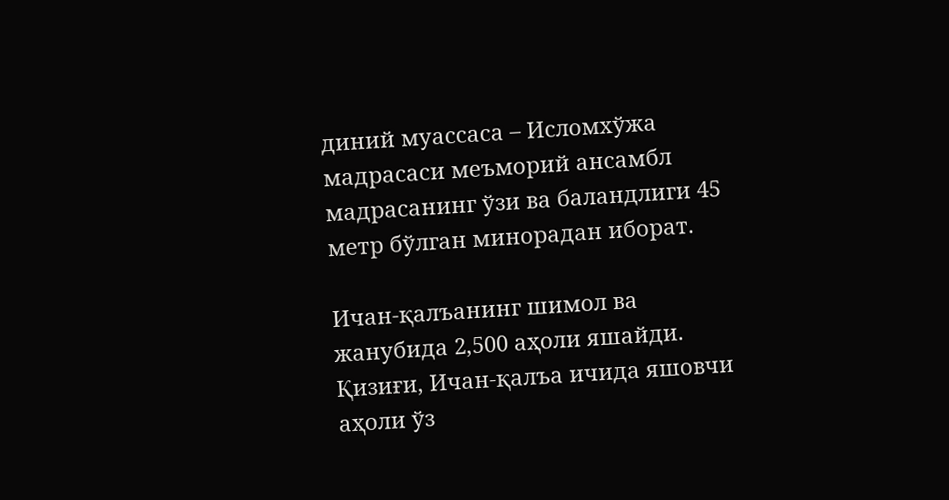диний муассаса – Исломхўжа мадрасаси меъморий ансамбл мадрасанинг ўзи ва баландлиги 45 метр бўлган минорадан иборат.

Ичан-қалъанинг шимол ва жанубида 2,500 аҳоли яшайди. Қизиғи, Ичан-қалъа ичида яшовчи аҳоли ўз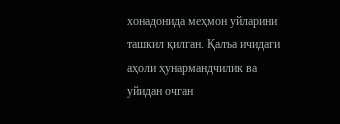хонадонида меҳмон уйларини ташкил қилган. Қалъа ичидаги аҳоли ҳунармандчилик ва уйидан очган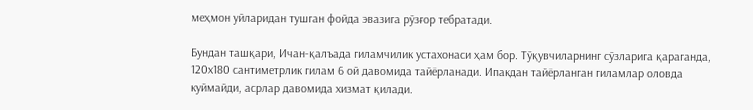меҳмон уйларидан тушган фойда эвазига рўзғор тебратади.

Бундан ташқари, Ичан-қалъада гиламчилик устахонаси ҳам бор. Тўқувчиларнинг сўзларига қараганда, 120х180 сантиметрлик гилам 6 ой давомида тайёрланади. Ипакдан тайёрланган гиламлар оловда куймайди, асрлар давомида хизмат қилади.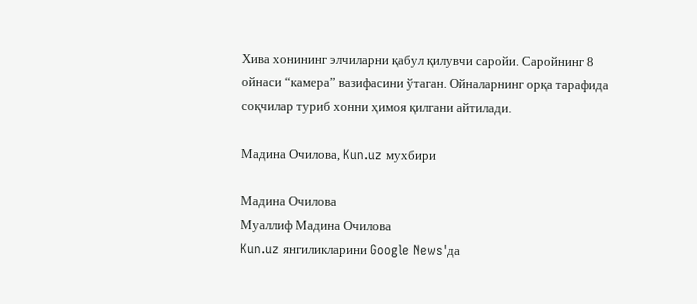Хива хонининг элчиларни қабул қилувчи саройи. Саройнинг 8 ойнаси “камера” вазифасини ўтаган. Ойналарнинг орқа тарафида соқчилар туриб хонни ҳимоя қилгани айтилади.

Мадина Очилова, Kun.uz мухбири

Мадина Очилова
Муаллиф Мадина Очилова
Kun.uz янгиликларини Google News'да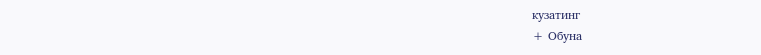кузатинг
+ Обуна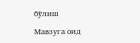бўлиш

Мавзуга оид